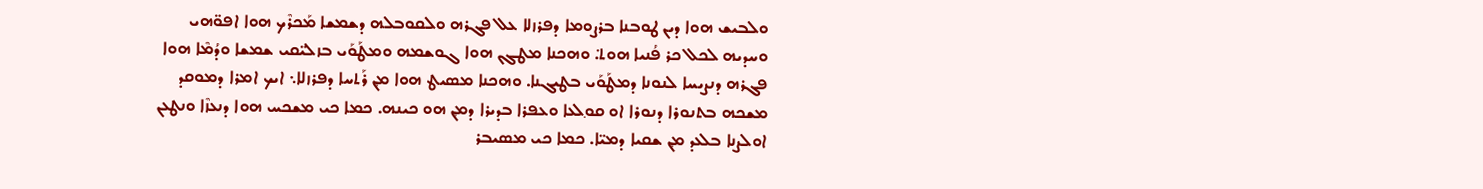ܘܠܒܝܫ ܗܘܐ ܕܝܢ ܛܘܒܢܐ ܒܪܨܘܡܐ ܕܦܪܙܠܐ ܥܠ ܦܓܪܗ ܘܠܩܘܒܠܗ ܕܫܡܫܐ ܡܰܟܪܶܟ ܗܘܐ ܐܦܘ̈ܗܝ ܘܚܕܝܗ ܠܟܠ ܟܪ ܦܳܢܝܐ ܗܘܬ݀. ܘܗܟܢܐ ܡܛܓܢ ܗܘܐ ܓܘܫܡܗ ܘܡܛܰܘܰܝ ܒܙܠܝ̈ܩܝ ܫܡܫܐ ܘܕܳܡܶܐ ܗܘܐ ܦܓܪܗ ܕܢܨܝܚܐ ܠܢܘܢܐ ܕܡܛܰܘܰܝ ܒܛܝܓܢܐ. ܘܗܟܢܐ ܡܣܝܛ ܗܘܐ ܡ݂ܢ ܪܰܬܚܐ ܕܦܪܙܠܐ܆ ܐܝܟ ܐܡܪܐ ܕܡܘܩܕ ܡܫܟܗ ܒܬܢܘܪܐ ܕܢܘܪܐ ܐܘ ܩܘ݂ܠܥܐ ܘܥܦܪܐ ܒܕܝܪܐ ܕܡ݂ܢ ܗܘ ܟܝܢܗ. ܟܡܐ ܟܝ ܡܫܟܚ ܗܘܐ ܕܢܥܙܶܐ ܘܢܛܥܢ ܐܘܠܨܢܐ ܒܠܥܕ ܡ݂ܢ ܫܩܝܐ ܕܡܝ̈ܐ. ܟܡܐ ܟܝ ܡܣܝܒܪ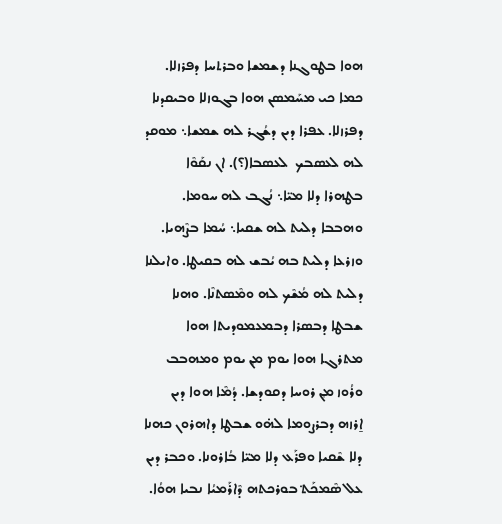ܗܘܐ ܒܛܘܓܢܐ ܕܫܡܫܐ ܘܒܪܬܚܐ ܕܦܪܙܠܐ. ܟܡܐ ܟܝ ܡܚܰܡܣܢ ܗܘܐ ܒܓܘܙܠܐ ܘܒܝܩܕܢܐ ܕܦܪܙܠܐ. ܥܦܪܐ ܕܝܢ ܕܫܳܓܪ ܠܗ ܫܡܫܐ܆ ܡܘܩܕ ܠܗ ܠܥܣܒܟ  ܠܥܣܒܐ(؟). ܐܢ ܢܩܰܘܶܐ ܒܛܗܪܐ ܕܠܐ ܡܝ̈ܐ܆ ܢܳܓܒ ܠܗ ܚܘܡܐ. ܘܗܒܒܐ ܕܠܝܬ ܠܗ ܫܩܝܐ܆ ܚܳܡܐ ܒܨܶܗܝܐ. ܘܙܪܥܐ ܕܠܝܬ ܒܗ ܝܳܒܫ ܠܗ ܒܩܝܛܐ. ܘܐܝܠܢܐ ܕܠܝܬ ܠܗ ܡܳܫܶܟ ܠܗ ܘܡܶܣܬܢܶܐ. ܘܗܢܐ ܫܒܛܐ ܕܒܣܪܐ ܕܒܡܥܡܘܕܝܬܐ ܗܘܐ ܡܬܪܓܐ ܗܘܐ ܝܘܡ ܡ݂ܢ ܝܘܡ ܘܡܗܒܒ  ܘܪܳܘܙ ܡ݂ܢ ܪܘܚܐ ܕܩܘܕܫܐ. ܕܳܡܶܐ ܗܘܐ ܕܝܢ ܐ̱ܪܙܗ ܕܒܪܨܘܡܐ ܠܗ̇ܘ ܫܒܛܐ ܕܐܗܪܘܢ ܟܗܢܐ ܕܠܐ ܫܶܩܝܐ ܘܦܪܰܥ ܕܠܐ ܡܝ̈ܐ ܒܳܐܪܘܢܐ. ܘܟܒܪ ܕܝܢ ܥܠ ܣܶܡܟܰܬ݀ ܒܘܪܟܬܗ ܕܶܐܪܰܡܝܳܐ ܢܒܝܐ ܗܘܳܐ.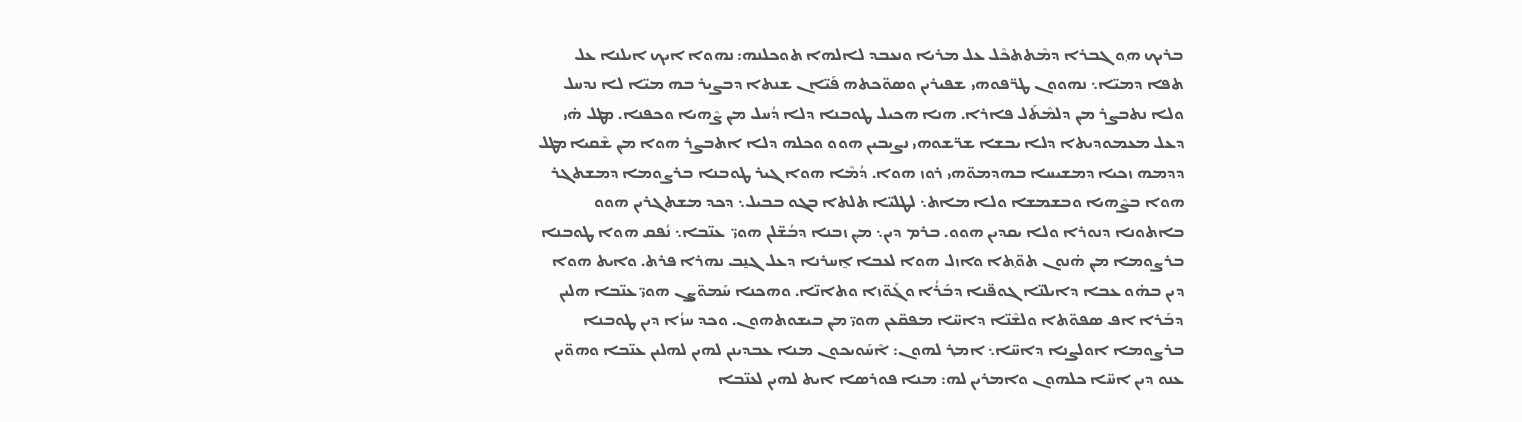ܒܪܝܟ ܗ݂ܘ ܓܒܪܐ ܕܡܶܬܬܟܶܠ ܥܠ ܡܪܝܐ ܘܢܥܒܕ ܠܐܠܗܐ ܬܘܟܠܢܗ: ܢܗܘܐ ܐܝܟ ܐܝܠܢܐ ܥܠ ܬܦܐ ܕܡܝ̈ܐ܆ ܢܗܘܘܢ ܛܪ̈ܦܘܗܝ ܫܦܝܪܝܢ ܘܣܘ̈ܟܬܗ ܦܰܝ̈ܐܢ ܫܢܬܐ ܕܒܨܝܪ ܒܗ ܡܝ̈ܐ ܠܐ ܢܕܚܠ ܘܠܐ ܢܬܒܨܪ ܡ݂ܢ ܕܠܡܶܬܰܠ ܦܐܪܐ. ܗܢܐ ܗܟܝܠ ܛܘܒܢܐ ܕܠܐ ܕܳܚܠ ܡ݂ܢ ܨܶܗܝܐ ܘܟܦܢܐ. ܡܛܠ ܗ̇ܝ ܕܥܠ ܡܥܡܘܕܝܬܐ ܕܠܐ ܝܒܫܐ ܫܪ̈ܫܘܗܝ ܢܨܝܒܝܢ ܗܘܘ ܘܟܠܗ ܕܠܐ ܐܬܒܨܪ ܗܘܐ ܡ݂ܢ ܫܶܩܝܐ ܡܛܠ ܕܕܡܗ ܙܟܝܐ ܕܡܫܝܚܐ ܒܗܕܡܘ̈ܗܝ ܪܘܙ ܗܘܐ. ܕܳܡܶܐ ܗܘܐ ܓܝܪ ܛܘܒܢܐ ܒܪܨܘܡܐ ܕܡܫܬܓܪ ܗܘܐ ܒܨܶܗܝܐ ܘܒܫܡܫܐ ܘܠܐ ܡܐܬ܆ ܠܛܠܝ̈ܐ ܬܠܬܐ ܒܓܘ ܒܒܝܠ܆ ܕܟܕ ܡܫܬܓܪܝܢ ܗܘܘ ܒܐܬܘܢܐ ܕܢܘܪܐ ܘܠܐ ܝܩܕܝܢ ܗܘܘ. ܒܪܡ ܕܝܢ܆ ܡ݂ܢ ܙܒܢܐ ܕܒܳܫ̈ܠܢ ܗܘܝ̈  ܥܢ̈ܒܐ܆ ܢܳܦܩ ܗܘܐ ܛܘܒܢܐ ܒܪܨܘܡܐ ܡ݂ܢ ܗ̇ܢܘܢ ܬܘ݂̈ܬܐ ܘܐܙܠ ܗܘܐ ܠܥܒܐ ܐ̱ܚܪܢܐ ܕܥܠ ܓܢ̱ܒ ܢܗܪܐ ܦܪܬ. ܘܐܝܬ ܗܘܐ ܕܝܢ ܒܗ̇ܘ ܥܒܐ ܕܐܝܠܢ̈ܐ ܓܘܦ̈ܢܐ ܕܒܰܪܳܐ ܘܓܰܘ̈ܙܐ ܘܬܐܢ̈ܐ. ܘܗܟܢܐ ܚܰܡܘ̈ܨܢ ܗܘܝ̈ ܥܢ̈ܒܐ ܗܠܝܢ ܕܒܰܪܐ ܐܦ ܣܦܘ̈ܬܐ ܘܠܫܶܢ̈ܐ ܕܐܚ̈ܐ ܡܦܩ̈ܥܢ ܗܘܝ̈ ܡ݂ܢ ܒܝܫܘܬܗܘܢ. ܘܟܕ ܚܙܳܐ ܕܝܢ ܛܘܒܢܐ ܒܪܨܘܡܐ ܐܘܠܨܢܐ ܕܐܚ̈ܐ܆ ܐܡ݂ܪ ܠܗܘܢ: ܐܶܚܰܘܝܟܘܢ ܡܢܐ ܥܒܕܝܢܢ ܠܗܝܢ ܠܗܠܝܢ ܥܢ̈ܒܐ ܘܗܘ̈ܝܢ ܥܢܘ ܕܝܢ ܐܚ̈ܐ ܟܠܗܘܢ ܘܐܡܪܝܢ ܠܗ: ܡܢܐ ܦܘܪܣܐ ܐܝܬ ܠܗܝܢ ܠܥܢ̈ܒܐ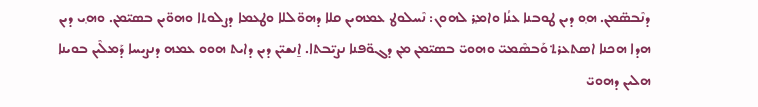ܕܢܶܒܣ̈ܡܢ. ܗ݂ܘ ܕܝܢ ܛܘܒܢܐ ܥܢܳܐ ܘܐܡ݂ܪ ܠܗܘܢ: ܢܶܚܠܘܛ ܥܡܗܝܢ ܩܠܐ ܕܗܘ̈ܠܠܐ ܘܛܥܡܐ ܕܨܠܘܬܐ ܘܗܘ̈ܝܢ ܒܣܝ̈ܡܢ. ܘܗ݂ܝ ܕܝܢ ܗܕܐ ܗܟܢܐ ܐܣܬܥܪܬ݀ ܘܰܒܣܶܡܝ̈ ܘܗܘܝ̈ ܒܣܝ̈ܡܢ ܡ݂ܢ ܕܓܘ̈ܦܢܐ ܢܨܝ̈ܒܬܐ. ܐ̱ܢܫܝ̈ܢ ܕܝܢ ܕܐܝܬ ܗܘܘ ܥܡܗ ܕܢܨܝܚܐ ܕܰܡܠܶܝܢ ܒܘܝܢܐ ܗܠܝܢ ܕܗܘܝ̈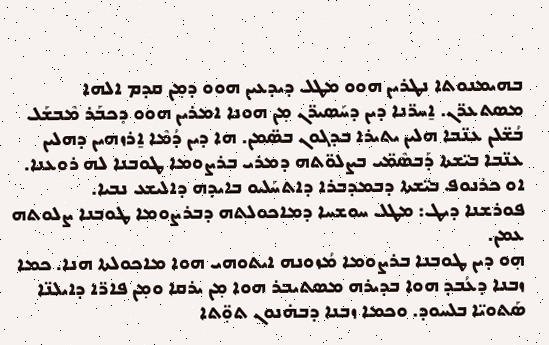ܒܗܝܡܢܘܬܐ ܢܛܪܝܢ ܗܘܘ ܡܛܠ ܕܝܕܥܝܢ ܗܘܘ ܕܡ݂ܢ ܩܕܡ ܐܠܗܐ ܡܣܬܥܪ̈ܢ. ܐ̱ܚܪ̈ܢܐ ܕܝܢ ܕܚܰܣܝܪ̈ܢ ܡ݂ܢ ܗܘܢܐ ܐܡܪܝܢ ܗܘܘ ܕܟܒܰܪ ܡܶܒܫܰܠ ܒܳܫ̈ܠܢ ܥܢ̈ܒܐ ܗܠܝܢ ܝܬܝܪܐ ܒܕܓܘܢ ܒܣ̈ܡܢ. ܗܐ ܕܝܢ ܕܳܡܶܐ ܐ̱ܪܙܗܝܢ ܕܗܠܝܢ ܥܢ̈ܒܐ ܒܝ̈ܫܬܐ ܕܰܒܣܶܡ̈ܝ ܒܨܠܘ̈ܬܗ ܕܡܪܝ ܒܪܨܘܡܐ ܛܘܒܢܐ ܠܗ ܪܘܥܢܐ. ܐܘ ܟܪܢܘܦ ܒܝ̈ܫܬܐ ܕܒܡܕܒܪܐ ܕܐܬܚܰܠܝܘ ܒܐܝܕܗ ܕܐܠܝܫܥ ܢܒܝܐ.
ܦܘܪܫܢܐ ܕܝܛ: ܡܛܠ ܚܘܫܚܐ ܕܡܐܟܘܠܬܗ ܕܒܪܨܘܡܐ ܛܘܒܢܐ ܨܠܘܬܗ ܥܡܢ.
ܗ݂ܘ ܕܝܢ ܛܘܒܢܐ ܒܪܨܘܡܐ ܡܳܙܘܢܗ ܐܝܬܘܗܝ ܗܘܐ ܡܐܟܘܠܬܐ ܗܢܐ. ܟܡܐ ܙܒܢܐ ܕܥܳܒܕ ܗܘܐ ܒܕܝܪܗ ܡܣܬܝܒܪ ܗܘܐ ܡ݂ܢ ܝܪܩܐ ܘܡ݂ܢ ܦܐܪ̈ܐ ܕܐܝܠܢ̈ܐ ܣܰܬܘܝ̈ܐ ܒܠܚܘܕ. ܘܟܡܐ ܙܒܢܐ ܕܒܗ̇ܢܘܢ ܬܘ݂̈ܬܐ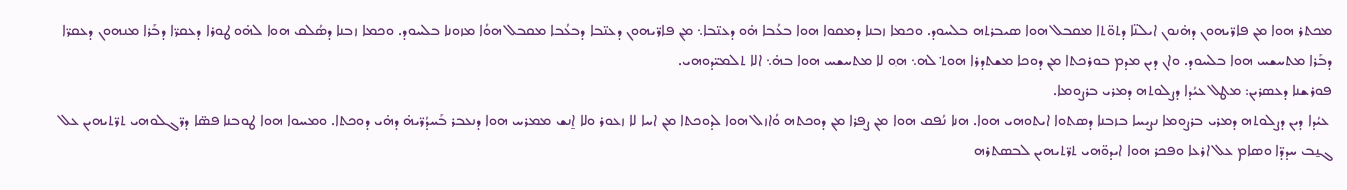ܡܟܬܪ ܗܘܐ ܡ݂ܢ ܦܐܪ̈ܝܗܘܢ ܕܗ̇ܢܘܢ ܐܝܠܢ̈ܐ ܕܬܘ̈ܬܐ ܡܩܒܠ ܗܘܐ ܣܝܒܪܬܗ ܒܠܚܘܕ. ܘܟܡܐ ܙܒܢܐ ܕܡܩܘܐ ܗܘܐ ܒܥܳܒܐ ܗ̇ܘ ܕܥܢ̈ܒܐ܆ ܡ݂ܢ ܦܐܪ̈ܝܗܘܢ ܕܥܢ̈ܒܐ ܕܒܥܳܒܐ ܡܩܒܠ ܗܘܳܐ ܡܙܘܢܐ ܒܠܚܘܕ. ܘܟܡܐ ܙܒܢܐ ܕܣܳܠܩ ܗܘܐ ܠܗ̇ܘ ܛܘܪܐ ܕܥܩܪ̈ܐ ܕܒܰܪܐ ܡܢܗܘܢ ܕܥܩܪ̈ܐ ܕܒܰܪܐ ܡܬܚܫܚ ܗܘܐ ܒܠܚܘܕ. ܘܐܢ ܕܝܢ ܡܕܡ ܒܘܪܟܬܐ ܡ݂ܢ ܕܘܟܐ ܡܫܬܕܪܐ ܗܘܬ݀ ܠܗ܆ ܗ݂ܘ ܠܐ ܡܬܚܫܚ ܗܘܐ ܒܗ̇܆ ܐܠܐ ܬܠܡܝ̈ܕܘܗܝ.
ܦܘܪܫܢܐ ܕܥܣܪܝܢ: ܡܛܠ ܥܝܳܕܐ ܕܨܠܘܬܗ ܕܡܪܝ ܒܪܨܘܡܐ.
 ܥܝܳܕܐ ܕܝܢ ܕܨܠܘܬܗ ܕܡܪܝ ܒܪܨܘܡܐ ܢܨܝܚܐ ܒܙܒܢܐ ܕܣܬܘܐ ܐܝܬܘܗܝ ܗܘܐ. ܗܢܐ ܢܳܦܩ ܗܘܐ ܡ݂ܢ ܨܦܪܐ ܡ݂ܢ ܕܘܟܬܗ ܘܳܐܙܠ ܗܘܐ ܠܕܘܟܬܐ ܡ݂ܢ ܐܚܐ ܠܐ ܙܥܘܪ ܘܠܐ ܐ̱ܢܫ ܡܡܪܚ ܗܘܐ ܕܢܥܒܪ ܒܰܚܕܳܪ̈ܝܗ̇ ܕܗ̇ܝ ܕܘܟܬܐ. ܘܡܚܘܐ ܗܘܐ ܛܘܒܢܐ ܦܣ̈ܐ ܕܪ̈ܓܠܘܗܝ ܬܪ̈ܬܝܗܝܢ ܥܠ ܓܢ̱ܒ ܚܕܕ̈ܐ ܘܣܐܡ ܥܠ ܐܪܥܐ ܘܦܟܪ ܗܘܐ ܐܝܕܘ̈ܗܝ ܬܪ̈ܬܝܗܝܢ ܠܒܣܬܪܗ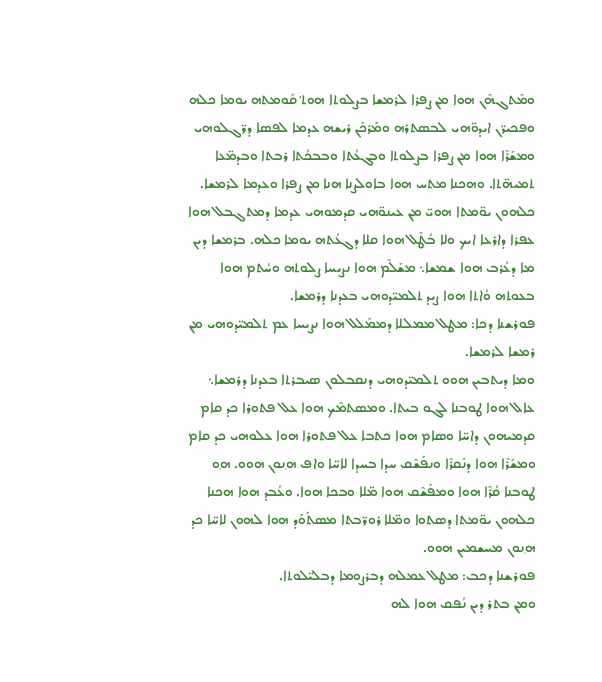ܘܡܶܬܓܗܶܢ ܗܘܐ ܡ݂ܢ ܨܦܪܐ ܠܪܡܫܐ ܒܨܠܘܬܐ ܗܘܬ݀ ܩܰܘܡܬܗ ܝܘܡܐ ܟܠܗ ܘܦܟܝܪ̈ܢ ܐܝܕܘ̈ܗܝ ܠܒܣܬܪܗ ܘܡܰܪܟܰܢ ܪܝܫܗ ܥܕܡܐ ܠܦܣܐ ܕܪ̈ܓܠܘܗܝ ܘܡܫܰܪܶܐ ܗܘܐ ܡ݂ܢ ܨܦܪܐ ܒܨܠܘܬܐ ܘܒܓܥܳܬܐ ܘܒܒܟܳܬܐ ܪܒܬܐ ܘܒܕܡ̈ܥܐ ܬܡܝܗ̈ܬܐ. ܘܗܟܢܐ ܡܬܚ ܗܘܐ ܒܐܘܠܨܢܐ ܗܢܐ ܡ݂ܢ ܨܦܪܐ ܘܥܕܡܐ ܠܪܡܫܐ. ܟܠܗܘܢ ܝܘ̈ܡܬܐ ܗܘܝ̈ ܡ݂ܢ ܥܝܢܘ̈ܗܝ ܩܕܡܘܗܝ ܥܕܡܐ ܕܡܬܓܒܠ ܗܘܐ ܥܦܪܐ ܕܐܪܥܐ ܐܝܟ ܘܠܐ ܒܳܛܶܠ ܗܘܐ ܩܠܐ ܕܓܥܳܬܗ ܝܘܡܐ ܟܠܗ. ܒܪܡܫܐ ܕܝܢ ܡܐ ܕܥܳܪܒ ܗܘܐ ܫܡܫܐ܆ ܡܫܰܠܶܡ ܗܘܐ ܢܨܝܚܐ ܨܠܘܬܗ ܘܚܳܬܡ ܗܘܐ ܒܥܘܬܗ ܘܳܐܬܐ ܗܘܐ ܨܝܕ ܬܠܡܝ̈ܕܘܗܝ ܒܥܕܢܐ ܕܪܡܫܐ.
ܦܘܪܫܢܐ ܕܟܐ: ܡܛܠ ܡܡܠܠܐ ܕܡܡܰܠܠ ܗܘܐ ܢܨܝܚܐ ܥܡ ܬܠܡܝ̈ܕܘܗܝ ܡ݂ܢ ܪܡܫܐ ܠܪܡܫܐ.
ܘܡܐ ܕܝܬܒܝܢ ܗܘܘ ܬܠܡܝ̈ܕܘܗܝ ܕܢܩܒܠܘܢ ܣܝܒܪܬܐ ܒܥܕܢܐ ܕܪܡܫܐ܆ ܥܐܠ ܗܘܐ ܛܘܒܢܐ ܠܓܘ ܒܝܬܐ. ܘܡܣܬܡܶܟ ܗܘܐ ܥܠ ܦܬܘܪܐ ܟܕ ܩܐܡ ܩܕܡܝܗܘܢ ܕܐܚ̈ܐ ܘܣܐܡ ܗܘܐ ܟܬܒܐ ܥܠ ܦܬܘܪܐ ܗܘܐ ܥܠܘܗܝ ܟܕ ܩܐܡ ܘܡܫܰܪܶܐ ܗܘܐ ܕܢܶܩܪܶܐ ܘܢܦܰܫܶܩ ܚܕܐ ܒܚܕܐ ܠܐܚ̈ܐ ܘܐܦ ܗ݂ܢܘܢ ܗܘܘ. ܗ݂ܘ ܛܘܒܢܐ ܩܳܪܶܐ ܗܘܐ ܘܡܦܰܫܶܩ ܗܘܐ ܡ̈ܠܐ ܘܒܟܐ ܗܘܐ. ܘܥܳܒܕ ܗܘܐ ܗܟܢܐ ܟܠܗܘܢ ܝܘ̈ܡܬܐ ܕܣܬܘܐ ܘܡ̈ܠܐ ܪܘܪ̈ܒܬܐ ܡܣܬܰܘܰܕ ܗܘܐ ܠܗܘܢ ܠܐܚ̈ܐ ܟܕ ܗ݂ܢܘܢ ܡܚܫܡܝܢ ܗܘܘ.
ܦܘܪܫܢܐ ܕܟܒ: ܡܛܠ ܥܡܠܗ ܕܒܪܨܘܡܐ ܕܒܠܝ̈ܠܘܬܐ.
ܘܡ݂ܢ ܒܬܪ ܕܝܢ ܢܳܦܩ ܗܘܐ ܠܗ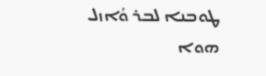ܛܘܒܢܐ ܠܒܪ ܘܳܐܙܠ ܗܘܐ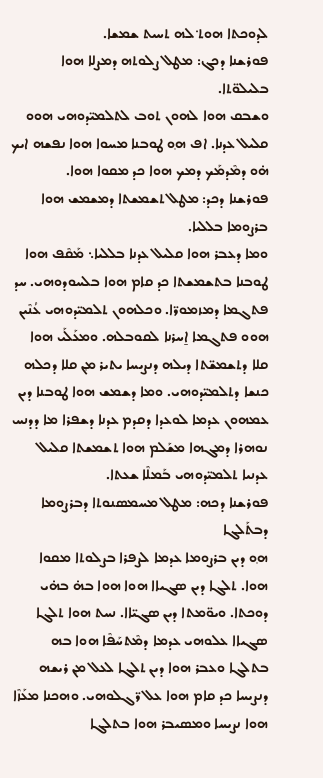ܠܕܘܟܬܐ ܗܘܬ݀ ܠܗ ܬܚܝܬ ܫܡܫܐ.
ܦܘܪܫܢܐ ܕܟܓ: ܡܛܠ ܨܠܘܬܗ ܕܡܨܠܐ ܗܘܐ ܒܠܝܠܘ̈ܬܐ.
ܘܫܒܩ ܗܘܐ ܠܗܘܢ ܬܘܒ ܠܬܠܡܝ̈ܕܘܗܝ ܗܘܘ ܩܠܝܠ ܥܕܢܐ. ܐܦ ܗ݂ܘ ܛܘܒܢܐ ܡܚܘܐ ܗܘܐ ܢܦܫܗ ܐܝܟ ܗ̇ܘ ܕܡܶܕܡܰܟ ܕܡܟ ܗܘܐ ܟܕ ܡܩܘܐ ܗܘܐ.
ܦܘܪܫܢܐ ܕܟܕ: ܡܛܠ ܬܫܡܫܬܐ ܕܡܫܡܫ ܗܘܐ ܒܪܨܘܡܐ ܒܠܠܝܐ.
ܘܡܐ ܕܥܒܪ ܗܘܐ ܩܠܝܠ ܥܕܢܐ ܒܠܠܝܐ܆ ܡܰܩܶܦ ܗܘܐ ܛܘܒܢܐ ܒܬܫܡܫܬܐ ܟܕ ܩܐܡ ܗܘܐ ܒܠܚܘܕܘܗܝ. ܚܕ ܦܬܓܡܐ ܕܡܙܡܘܪ̈ܐ. ܘܟܠܗܘܢ ܬܠܡܝ̈ܕܘܗܝ ܥܳܢܶܝܢ ܗܘܘ ܦܬܓܡܐ ܐ̱ܚܪܢܐ ܠܩܘܒܠܗ. ܘܡܥܰܠܰܝ ܗܘܐ ܩܠܐ ܕܬܫܡܫ̈ܬܐ ܕܝܠܗ ܕܢܨܝܚܐ ܝܬܝܪ ܡ݂ܢ ܩܠܐ ܕܟܠܗ ܟܢܫܐ ܕܬܠܡܝ̈ܕܘܗܝ. ܘܡܐ ܕܫܡܫ ܗܘܐ ܛܘܒܢܐ ܕܝܢ ܥܡܗܘܢ ܥܕܡܐ ܠܘܥܕܐ ܕܩܕܡ ܥܕܢܐ ܕܫܦܪܐ ܡܐ ܕܕܢܚ ܢܘܗܪܐ ܕܡܓܗܐ ܡܫܰܠܡ ܗܘܐ ܬܫܡܫܬܐ ܩܠܝܠ ܥܕܢܝܐ ܬܠܡܝ̈ܕܘܗܝ ܒܰܡܠܶܐ ܫܥܬܐ.
ܦܘܪܫܢܐ ܕܟܗ: ܡܛܠ ܡܚܡܣܢܘܬܐ ܕܒܪܨܘܡܐ ܕܒܬܰܠܓܐ
ܗ݂ܘ ܕܝܢ ܒܪܨܘܡܐ ܥܕܡܐ ܠܨܦܪܐ ܒܨܠܘܬܐ ܡܩܘܐ ܗܘܐ. ܬܠܓܐ ܕܝܢ ܣܓܝܐܐ ܗܘܐ ܗܘܐ ܒܗ̇ ܒܗ̇ܝ ܕܘܟܬܐ. ܘܝܘ̈ܡܬܐ ܕܝܢ ܣܓܝ̈ܐܐ. ܢܚܬ ܗܘܐ ܬܠܓܐ ܣܓܝܐܐ ܥܠܘܗܝ ܥܕܡܐ ܕܡܶܬܚܰܦܶܐ ܗܘܐ ܒܗ ܒܬܠܓܐ ܘܥܒܪ ܗܘܐ ܕܝܢ ܬܠܓܐ ܠܥܠ ܡ݂ܢ ܪܝܫܗ ܕܢܨܝܚܐ ܟܕ ܩܐܡ ܗܘܐ ܥܠ ܪ̈ܓܠܘܗܝ. ܘܗܟܢܐ ܡܥܰܙܶܐ ܗܘܐ ܢܨܝܚܐ ܘܡܣܝܒܪ ܗܘܐ ܒܬܠܓܐ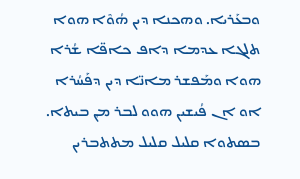ܘܒܥܰܪܝܐ. ܘܗܟܢܐ ܕܝܢ ܗܳܘܶܐ ܗܘܐ ܬܠܓܐ ܥܕܡܐ ܕܐܦ ܟܐܦ̈ܐ ܫܳܪܐ ܗܘܐ ܘܡܰܦܫܪ ܡܐܢ̈ܐ ܕܝܢ ܕܦܰܚܳܪܐ ܐܘ ܐܢ ܦܳܝܫܝܢ ܗܘܘ ܠܒܪ ܡ݂ܢ ܒܝܬܐ. ܒܣܬܘܐ ܩܠܝܠ ܩܠܝܠ ܡܬܬܒܪܝܢ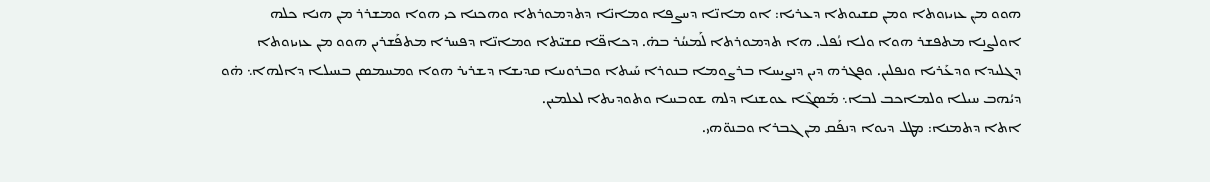ܗܘܘ ܡ݂ܢ ܥܙܝܙܘܬܐ ܘܡ݂ܢ ܩܫܝܘܬܐ ܕܥܪܝܐ: ܐܘ ܡܐܢ̈ܐ ܕܚܨܦܐ ܘܡܐܢ̈ܐ ܕܬܕܡܘܪܬܐ ܘܗܟܢܐ ܟܝ ܗܘܐ ܘܡܫܪܪ ܡ݂ܢ ܗܢܐ ܟܠܗ ܐܘܠܨܢܐ ܡܬܦܫܪ ܗܘܐ ܘܠܐ ܢܳܦܠ. ܗܐ ܬܕܡܘܪܬܐ ܠܰܡܚܳܪ ܒܗ̇. ܕܟܐܦ̈ܐ ܩܫܝ̈ܬܐ ܘܡܐܢ̈ܐ ܕܦܚܪܐ ܡܬܦܰܫܪܝܢ ܗܘܘ ܡ݂ܢ ܥܙܝܙܘܬܐ ܕܓܠܝܕܐ ܘܕܥܰܪܝܐ ܘܢܦܠܝܢ. ܘܦܓܪܗ ܕܝܢ ܕܢܨܝܚܐ ܒܪܨܘܡܐ ܒܢܘܪܐ ܚܰܝܬܐ ܘܒܪܘܚܐ ܩܕܝܫܐ ܕܫܪܝܪ ܗܘܐ ܘܡܚܡܣܢ ܒܚܝܠܐ ܕܐܠܗܐ܆ ܗ̇ܘ ܕܝܳܗܒ ܚܝܠܐ ܘܠܡܐܟܒ ܠܒܐ܆ ܡܰܣܓܶܐ ܥܘܫܢܐ ܕܠܗ ܫܘܒܚܐ ܘܬܘܕܝܬܐ ܠܥܠܡܝܢ.
ܐܬܐ ܕܬܡܢܐ: ܡܛܠ ܕܝܘܐ ܕܢܦܰܩ ܡ݂ܢ ܓܒܪܐ ܘܒܢܘ̈ܗܝ.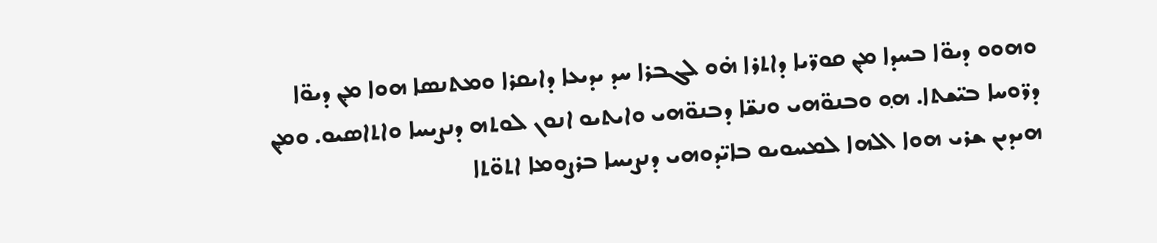ܘܗܘܘ ܕܝܘ̈ܐ ܒܚܕܐ ܡ݂ܢ ܩܘܪ̈ܝܐ ܕܐܬܪܐ ܗ̇ܘ ܠܓܒܪܐ ܚܕ ܝܕܝܥܐ ܕܐܝܩܪܐ ܘܡܬܢܣܐ ܗܘܐ ܡ݂ܢ ܕܝܘ̈ܐ ܕܪ̈ܘܚܐ ܒܝ̈ܫܬܐ. ܗ݂ܘ ܘܒܢܘ̈ܗܝ ܘܢܫ̈ܐ ܕܒܢܘ̈ܗܝ ܘܐܝܬܝܘ ܐܢܘܢ ܠܘܬܗ ܕܢܨܝܚܐ ܘܐܬܐܣܝܘ. ܘܡ݂ܢ ܗܝܕܝܢ ܫܪܝ ܗܘܐ ܐܠܗܐ ܠܡܚܘܝܘ ܒܐܝ̈ܕܘܗܝ ܕܢܨܝܚܐ ܒܪܨܘܡܐ ܐܬܘ̈ܬܐ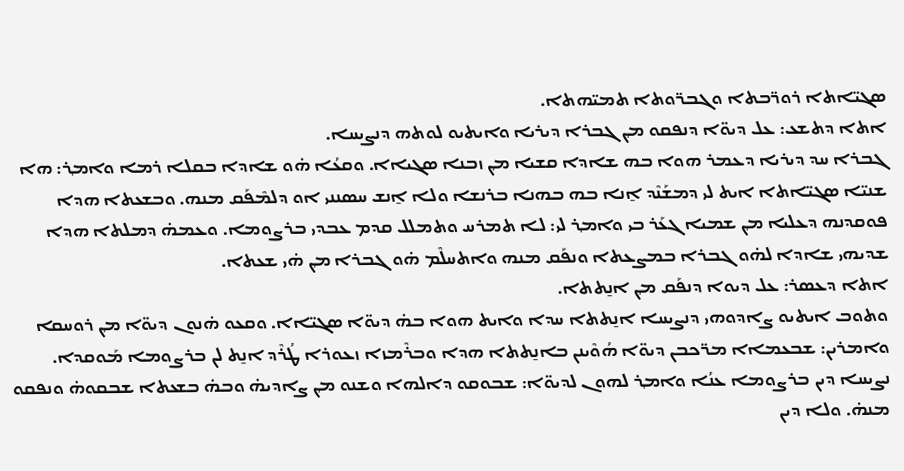ܣܓܝ̈ܐܬܐ ܪܘܪ̈ܒܬܐ ܘܓܒܪ̈ܘܬܐ ܬܡܝ̈ܗܬܐ.
ܐܬܐ ܕܬܫܥ: ܥܠ ܕܝܘ̈ܐ ܕܢܦܩܘ ܡ݂ܢ ܓܒܪܐ ܕܝܪܝܐ ܘܐܝܬܝܘ ܠܘܬܗ ܕܢܨܝܚܐ.
ܓܒܪܐ ܚܕ ܕܝܪܝܐ ܕܥܡܪ ܗܘܐ ܒܗ ܫܐܕܐ ܩܫܝܐ ܡ݂ܢ ܙܒܢܐ ܣܓܝܐܐ. ܘܩܥܳܐ ܗ̇ܘ ܫܐܕܐ ܒܩܠܐ ܪܡܐ ܘܐܡ݂ܪ: ܗܐ ܫܢܝ̈ܐ ܣܓܝ̈ܐܬܐ ܐܝܬ ܠܝ ܕܡܫܰܢܶܕ ܐ̱ܢܐ ܒܗ ܒܗܢܐ ܒܪܢܫܐ ܘܠܐ ܐ̱ܢܫ ܚܣܢܢܝ ܐܘ ܕܠܡܶܦܰܩ ܡܢܗ. ܘܒܫܥܬܐ ܗܕܐ ܦܘܩܕܢܗ ܕܥܠܝܐ ܡ݂ܢ ܫܡܝܐ ܓܥܰܪ ܒܝ ܘܐܡ݂ܪ ܠܝ: ܠܐ ܬܡܪܚ ܘܬܡܠܠ ܩܕܡ ܥܒܕܝ ܒܪܨܘܡܐ. ܘܥܡܗ̇ ܕܡܠܬܐ ܗܕܐ ܫܕܝܗܝ ܫܐܕܐ ܠܗ̇ܘ ܓܒܪܐ ܒܡܨܥܬܐ ܘܢܦܰܩ ܡܢܗ ܘܐܬܚܠܶܡ ܗ̇ܘ ܓܒܪܐ ܡ݂ܢ ܗ̇ܝ ܫܥܬܐ.
ܐܬܐ ܕܥܣܪ: ܥܠ ܕܝܘܐ ܕܢܦܰܩ ܡ݂ܢ ܐܢ̱ܬܬܐ.
ܘܬܘܒ ܐܝܬܝܘ ܨܐܕܘܗܝ ܕܢܨܝܚܐ ܐܢ̱ܬܬܐ ܚܕܐ ܘܐܝܬ ܗܘܐ ܒܗ̇ ܕܝܘ̈ܐ ܣܓܝ̈ܐܐ. ܘܩܥܘ ܗ̇ܢܘܢ ܕܝܘ̈ܐ ܡ݂ܢ ܪܘܚܩܐ ܘܐܡܪܝܢ: ܫܒܥܡܐܐ ܡܪ̈ܟܒܢ ܕܝܘ̈ܐ ܗܳܘܶܝܢܢ ܒܐܢ̱ܬܬܐ ܗܕܐ ܘܒܪܶܡܙܐ ܙܥܘܪܐ ܛܳܪܶܕ ܐܢ̱ܬ ܠܢ ܒܪܨܘܡܐ ܡܰܘܩܕܐ. ܢܨܝܚܐ ܕܝܢ ܒܪܨܘܡܐ ܥܢܳܐ ܘܐܡ݂ܪ ܠܗܘܢ ܠܕܝܘ̈ܐ: ܫܒܘܩܘ ܕܐܠܗܐ ܘܫܢܘ ܡ݂ܢ ܨܐܕܝܗ̇ ܘܒܗ̇ ܒܫܥܬܐ ܫܒܩܘܗ̇ ܘܢܦܩܘ ܡܢܗ̇. ܘܠܐ ܕܝܢ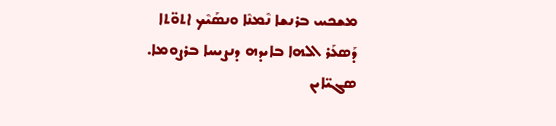ܡܫܟܚ ܒܪܢܫܐ ܢܶܡܢܶܐ ܘܢܣܰܝܶܟ ܐܬܘ̈ܬܐ ܕܰܣܥܰܪ ܐܠܗܐ ܒܐܝܕܗ ܕܢܨܝܚܐ ܒܪܨܘܡܐ. ܣܓܝ̈ܐܝܢ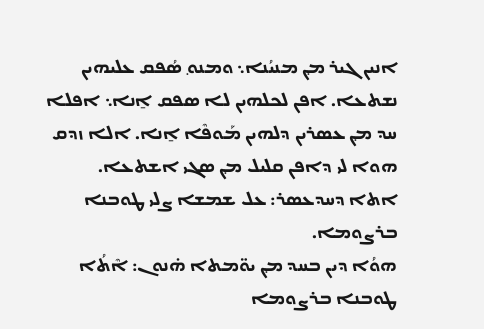ܐܢܝܢ ܓܝܪ ܡ݂ܢ ܡܢܝܳܢܐ܆ ܘܡܢܘ݂ ܣܳܦܩ ܥܠܝܗܝܢ ܢܫܬܥܐ. ܐܦܢ ܠܟܠܗܝܢ ܠܐ ܣܦܩ ܐ̱ܢܐ܆ ܐܦܠܐ ܚܕ ܡ݂ܢ ܥܣܪܝܢ ܕܠܗܝܢ ܡܰܘܦܶܐ ܐ̱ܢܐ. ܐܠܐ ܙܕܩ ܗܘܐ ܠܝ ܕܐܦܢ ܩܠܝܠ ܡ݂ܢ ܣܓܝ ܐܫܬܥܐ.
ܐܬܐ ܕܚܕܥܣܪ: ܥܠ ܫܡܫܐ ܨܠܝ ܛܘܒܢܐ ܒܪܨܘܡܐ.
ܗܘܳܐ ܕܝܢ ܒܚܕ ܡ݂ܢ ܝܘ̈ܡܬܐ ܗ̇ܢܘܢ: ܐܶܬܳܐ ܛܘܒܢܐ ܒܪܨܘܡܐ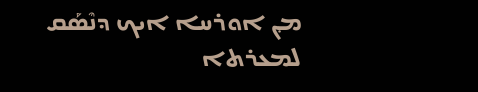ܡ݂ܢ ܐܘܪܚܐ ܐܝܟ ܕܢܶܣܰܩ ܠܡܥܪܬܐ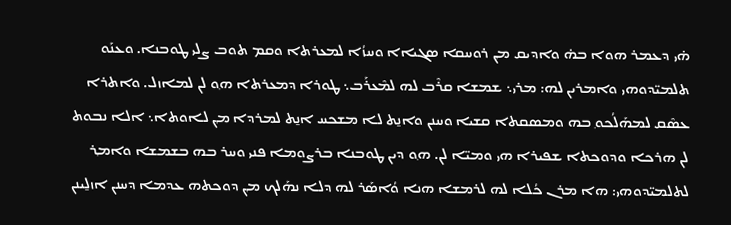ܗ̇ܝ ܕܥܡܪ ܗܘܐ ܒܗ̇ ܘܐܕܝܩ ܡ݂ܢ ܪܘܚܩܐ ܣܓܝܐܐ ܘܚܙܳܐ ܠܡܥܪܬܐ ܘܩܡ ܬܘܒ ܨܠܝ ܛܘܒܢܐ. ܘܥܢܰܘ ܬܠܡܝ̈ܕܘܗܝ ܘܐܡܪܝܢ ܠܗ: ܡܪܝ܆ ܫܡܫܐ ܩܪܶܒ ܠܗ ܠܡܶܥܪܰܒ܆ ܛܘܪܐ ܕܡܥܪܬܐ ܗ݂ܘ ܠܢ ܠܡܐܙܠ. ܘܐܬܪܐ ܥܣܶܩ ܠܡܗܰܠܳܟܘ݂ ܒܗ ܘܡܣܩܬܐ ܩܫܝܐ ܘܚܢܢ ܘܐܢ̱ܬ ܠܐ ܡܫܟܚ ܐܢ̱ܬ ܠܡܪܕܐ ܡ݂ܢ ܠܐܘܬܐ܆ ܐܠܐ ܢܒܘܬ ܠܢ ܗܪܟܐ ܘܕܘܟܬܐ ܫܦܝܪܐ ܗܝ ܘܡܝ̈ܐ ܠܢ. ܗ݂ܘ ܕܝܢ ܛܘܒܢܐ ܒܪܨܘܡܐ ܦܢܝ ܘܚܪ ܒܗ ܒܫܡܫܐ ܘܐܡ݂ܪ ܠܬܠܡܝ̈ܕܘܗܝ: ܗܐ ܡܪܢ ܟܳܠܐ ܠܗ ܠܪܡܫܐ ܗܢܐ ܘܳܐܣܰܪ ܠܗ ܕܠܐ ܢܗܰܠܟ ܡ݂ܢ ܕܘܟܬܗ ܥܕܡܐ ܕܚܢܢ ܐܙܠ̱ܝܢܢ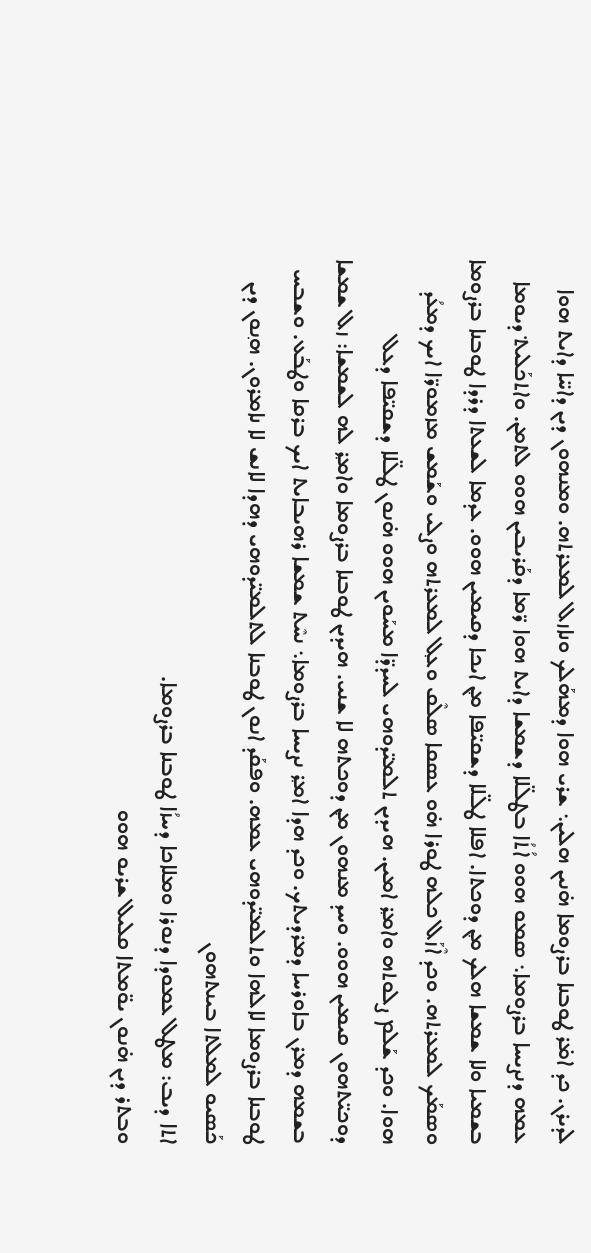ܠܕܝܪܢ. ܟܕ ܐܡ̇ܪ ܛܘܒܢܐ ܒܪܨܘܡܐ ܗ̇ܢܝܢ ܗܠܝܢ܆ ܫܪܝ ܗܘܐ ܕܡܗܰܠܟ ܘܢܐܙܠ ܠܡܥܪܬܗ. ܘܡܢܗܘܢ ܕܝܢ ܕܐܚ̈ܐ ܕܐܝܬ ܗܘܐ ܥܡܗ ܕܢܨܝܚܐ ܒܪܨܘܡܐ܆ ܣܡܘ ܗܘܘ ܐܳܬܳܐ ܒܛܠ̈ܠܐ ܕܫܡܫܐ ܕܐܝܬ ܗܘܐ ܪ̈ܡܐ ܕܩܰܪܝܒܝܢ ܗܘܘ ܠܬܡܢ. ܘܐܬܟܰܠܝܬ݀ ܕܝܘܡܐ ܒܫܡܝܐ ܘܠܐ ܫܡܫܐ ܗܠܟ ܡ݂ܢ ܕܘܟܬܐ. ܐܦܠܐ ܛܠ̈ܠܐ ܕܫܩܝ̈ܦܐ ܡ݂ܢ ܐܝܟܐ ܕܩܝܡܝܢ ܗܘܘ. ܥܕܡܐ ܠܫܥܬܐ ܕܪܕܐ ܛܘܒܢܐ ܒܪܨܘܡܐ ܘܣܡܰܟ ܠܡܥܪܬܗ. ܘܟܕ ܐܶܙܰܠ ܟܠܗ ܛܘܪܐ ܗ̇ܘ ܥܣܩܐ ܣܠܶܩ ܘܥ݂ܠ ܠܡܥܪܬܗ ܘܨܠܝ ܘܫܰܡܫ ܡܙܡܘܪ̈ܐ ܐܝܟ ܕܡܥܳܕ ܗܘܐ. ܘܟܕ ܫܰܠܡ ܨܠܘܬܗ ܘܐܡ݂ܪ ܐܡܝܢ. ܗܝܕܝܢ ܬܠܡܝ̈ܕܘܗܝ ܠܚܕܕ̈ܐ ܡܚܰܘܝܢ ܗܘܘ ܗ̇ܢܘܢ ܛܠ̈ܠܐ ܕܫܩܝ̈ܦܐ ܕܥܠ ܕܘܟܝ̈ܬܗܘܢ ܩܝܡܝܢ ܗܘܘ. ܘܚܕ ܡܢܗܘܢ ܡ݂ܢ ܕܘܟܬܗ ܠܐ ܫܢܝ. ܗܝܕܝܢ ܛܘܒܢܐ ܒܪܨܘܡܐ ܘܐܡ݂ܪ ܠܗ ܠܫܡܫܐ: ܙܠ ܫܡܫܐ ܒܫܡܗ ܕܡܪܢ ܒܐܘܪܚܐ ܕܡܪܕܝܬܟ. ܘܟܕ ܗܕܐ ܐܡ݂ܪ ܢܨܝܚܐ ܒܪܨܘܡܐ܆ ܢܚܶܬ ܫܡܫܐ ܪܗܝܒܐܝܬ ܐܝܟ ܒܪܩܐ ܘܛܒܰܥ. ܘܫܒܚ ܛܘܒܢܐ ܒܪܨܘܡܐ ܠܐܠܗܐ ܘܬܠܡܝ̈ܕܘܗܝ ܥܡܗ. ܘܦܩܰܕ ܐܢܘܢ ܛܘܒܢܐ ܠܬܠܡܝ̈ܕܘܗܝ ܕܗܕܐ ܠܐܢܫ ܠܐ ܢܐܡܪܘܢ. ܗ݂ܢܘܢ ܕܝܢ ܟܰܣܝܘ ܠܡܠܬܐ ܒܝܢܬܗܘܢ
ܐܬܐ ܕܝܒ: ܡܛܠ ܥܡܘܕܐ ܕܢܘܪܐ ܘܡܠܐܟܐ ܕܚܙܳܐ ܛܘܒܢܐ ܒܪܨܘܡܐ.
ܘܒܬܪ ܕܝܢ ܗ̇ܢܘܢ ܝܘ̈ܡܬܐ ܩܠܝܠ ܫܪܝܘ ܗܘܘ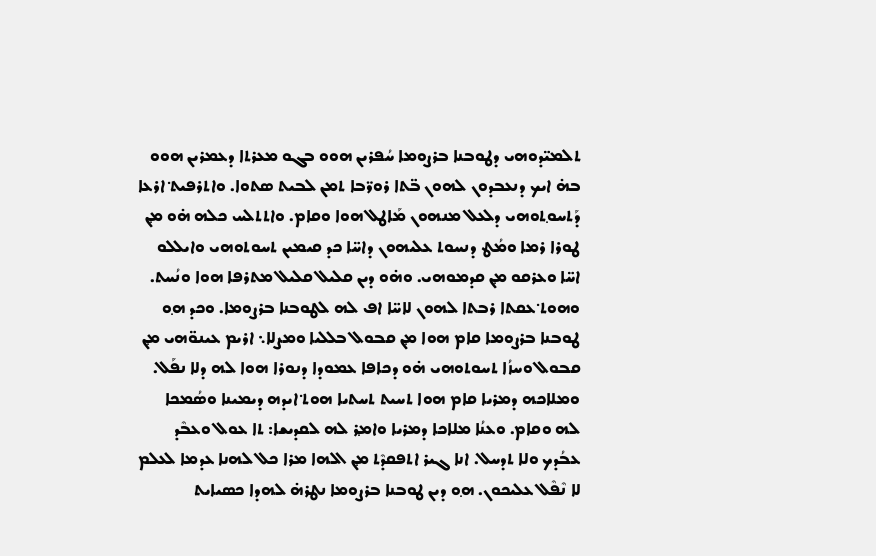ܬܠܡܝ̈ܕܘܗܝ ܕܛܘܒܢܐ ܒܪܨܘܡܐ ܚܳܦܪܝܢ ܗܘܘ ܒܓܘ ܡܥܪܬܐ ܕܥܡܪܝܢ ܗܘܘ ܒܗ̇ ܐܝܟ ܕܢܥܒܕܘܢ ܠܗܘܢ ܒ̈ܬܐ ܪܘܪ̈ܒܐ ܬܡܢ ܠܒܝܬ ܣܬܘܐ. ܘܐܬܪܦܝܬ݀ ܐܪܥܐ ܕܰܬܚܘ݂ܬܘܗܝ ܕܠܥܠ ܡܢܗܘܢ ܡܰܐܛܠ ܗܘܐ ܘܩܐܡ. ܘܐܬܬܠܚ ܟܠܗ ܗ̇ܘ ܡ݂ܢ ܛܘܪܐ ܪܡܐ ܘܡܳܛ ܕܢܚܘܬ ܥܠܝܗܘܢ ܕܐܚ̈ܐ ܟܕ ܩܝܡܝܢ ܬܚܘܬܘܗܝ ܘܐܝܠܠܘ ܐܚ̈ܐ ܘܥܪܩܘ ܡ݂ܢ ܩܕܡܘܗܝ. ܘܗ̇ܘ ܕܝܢ ܩܠܝܠ ܩܠܝܠ ܡܬܪܦܐ ܗܘܐ ܘܢܳܚܬ. ܘܗܘܬ݀ ܥܩܬܐ ܪܒܬܐ ܠܗܘܢ ܠܐܚ̈ܐ ܐܦ ܠܗ ܠܛܘܒܢܐ ܒܪܨܘܡܐ. ܘܟܕ ܗ݂ܘ ܛܘܒܢܐ ܒܪܨܘܡܐ ܩܐܡ ܗܘܐ ܡ݂ܢ ܩܒܘܠ ܒܠܠܝܐ ܘܡܨܠܐ܆ ܐܪܝܡ ܥܝܢܘ̈ܗܝ ܡ݂ܢ ܩܒܘܠ ܘܚܙܳܐ ܬܚܘܬܘܗܝ ܗ̇ܘ ܕܟܐܦܐ ܥܡܘܕܐ ܕܢܘܪܐ ܗܘܐ ܠܗ ܕܠܐ ܢܦܰܠ. ܘܡܠܐܟܗ ܕܡܪܝܐ ܩܐܡ ܗܘܐ ܬܚܝܬ ܬܚܬܝܐ ܗܘܬ݀ ܐܝܕܗ ܕܝܡܝܢܐ ܘܣܳܡܟܐ ܠܗ ܘܩܐܡ. ܘܥܢܳܐ ܡܠܐܟܐ ܕܡܪܝܐ ܘܐܡ݂ܪ ܠܗ ܠܩܕܝܫܐ: ܬܐ ܥܘܠ ܘܥܒܶܕ ܥܒܳܕܟ ܘܠܐ ܬܕܚܠ. ܐܢܐ ܓܝܪ ܐܬܦܩܕܶܬ ܡ݂ܢ ܐܠܗܐ ܡܪܐ ܟܠ ܠܗܢܐ ܥܕܡܐ ܠܥܠܡ ܠܐ ܢܶܦܶܠ ܥܠܝܟܘܢ. ܗ݂ܘ ܕܝܢ ܛܘܒܢܐ ܒܪܨܘܡܐ ܢܛܪܗ̇ ܠܗܕܐ ܟܣܝܐܝܬ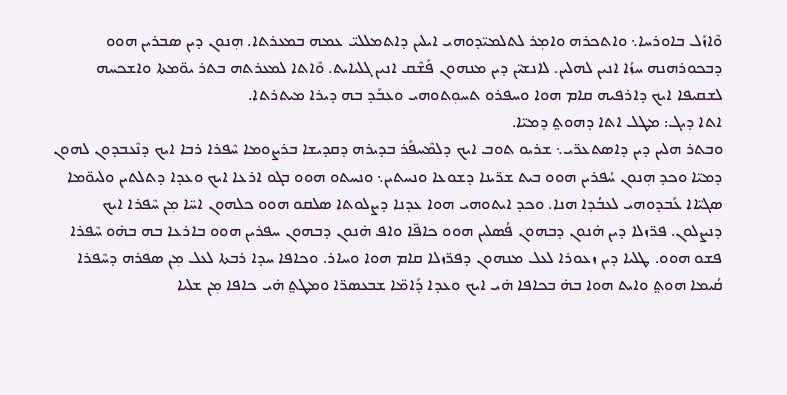ܘܶܐܙܰܠ ܒܐܘܪܚܐ܆ ܘܐܬܟܪܗ ܘܐܡ݂ܪ ܠܬܠܡܝ̈ܕܘܗܝ ܐܝܠܝܢ ܕܐܬܡܠܠܝ̈ ܥܡܗ ܒܡܥܪܬܐ. ܗ݂ܢܘܢ ܕܝܢ ܣܒܪܝܢ ܗܘܘ ܕܒܟܘܪܗܢܗ ܚܙܳܐ ܐܢܝܢ ܠܗܠܝܢ. ܠܐܢܫܝ̈ܢ ܕܝܢ ܡܢܗܘܢ ܦܰܫܶܩ ܐܢܝܢ ܓܠܝܐܝܬ. ܘܶܐܬܐ ܠܡܥܪܬܗ ܒܬܪ ܝܘ̈ܡܬܐ ܘܐܫܟܚܗ ܠܫܩܝܦܐ ܐܝܟ ܕܐܪܦܝܗ ܩܐܡ ܗܘܐ ܘܚܦܪܘ ܬܚܘ݂ܬܘܗܝ ܘܥܒܰܕ ܒܗ ܕܝܪܐ ܡܝܬܪܬܐ.
ܐܬܐ ܕܝܓ: ܡܛܠ ܐܬܐ ܕܗܘܬ݀ ܕܡܝ̈ܐ.
ܘܒܬܪ ܗܠܝܢ ܕܝܢ ܕܐܣܬܥܪ̈ܝ܆ ܫܪܝܘ ܬܘܒ ܐܝܟ ܕܠܡܶܚܦܰܪ ܒܕܝܪܗ ܕܩܕܝܫܐ ܒܪܨܘܡܐ ܚܶܦܪܐ ܪܒܐ ܐܝܟ ܕܢܶܥܒܕܘܢ ܠܗܘܢ ܕܡܝ̈ܐ ܘܟܕ ܗ݂ܢܘܢ ܚܳܦܪܝܢ ܗܘܘ ܒܝܬ ܫܪ̈ܝܢܐ ܕܫܘܥܐ ܘܢܚܬܝܢ܆ ܘܢܚܬܘ ܗܘܘ ܒܓܘ ܐܪܥܐ ܐܝܟ ܘܥܕܐ ܕܬܠܬܝܢ ܘܠܝܘ̈ܡܐ ܣܓܝ̈ܐܐ ܥܰܒܕܘܗܝ ܠܥܒܳܕܐ ܗܢܐ. ܘܟܕ ܐܝܬܘܗܝ ܗܘܐ ܥܕܢܐ ܕܨܠܘܬܐ ܣܠܩܘ ܗܘܘ ܟܠܗܘܢ ܐܚ̈ܐ ܡ݂ܢ ܚܶܦܪܐ ܐܝܟ ܕܢܨܠܘܢ. ܦܪ̈ܙܠܐ ܕܝܢ ܗ̇ܢܘܢ ܕܒܗܘܢ ܦܳܣܠܝܢ ܗܘܘ ܟܐܦ̈ܐ ܘܐܦ ܗ̇ܢܘܢ ܕܒܗܘܢ ܚܦܪܝܢ ܗܘܘ ܒܐܪܥܐ ܒܗ ܒܗ̇ܘ ܚܶܦܪܐ ܦܫܘ ܗܘܘ. ܛܠܝܐ ܕܝܢ ܙܥܘܪܐ ܠܥܠ ܡܢܗܘܢ ܕܦܪ̈ܙܠܐ ܩܐܡ ܗܘܐ ܘܚܐܪ. ܘܟܐܦܐ ܚܕܐ ܪܒܬܐ ܠܥܠ ܡ݂ܢ ܣܦܪܗ ܕܚܶܦܪܐ ܩܳܝܡܐ ܗܘܬ݀ ܘܐܝܬ ܗܘܐ ܒܗ̇ ܒܟܐܦܐ ܗ̇ܝ ܐܝܟ ܘܥܕܐ ܕܰܐܡ̈ܐ ܫܒܥܣܪ̈ܐ ܘܡܛܬ݀ ܗ̇ܝ ܟܐܦܐ ܡ݂ܢ ܫܠܝܐ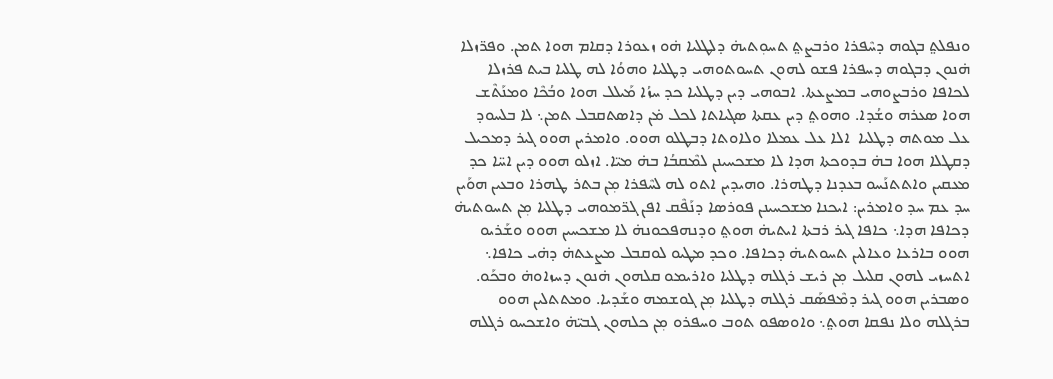ܘܢܦܠܬ݀ ܒܓܘܗ ܕܚܶܦܪܐ ܘܪܒܨܬ݀ ܬܚܘ݂ܬܝܗ̇ ܕܠܛܠܝܐ ܗ̇ܘ ܙܥܘܪܐ ܕܩܐܡ ܗܘܐ ܬܡܢ. ܘܦܪ̈ܙܠܐ ܗ̇ܢܘܢ ܕܒܓܘܗ ܕܚܦܪܐ ܦܫܘ ܠܗܘܢ ܬܚܘܬܘܗܝ ܕܛܠܝܐ ܘܗܘܳܐ ܠܗ ܛܠܝܐ ܒܝܬ ܦܪܙܠܐ ܠܟܐܦܐ ܘܪܒܨܘܗܝ ܒܡܨܥܬܐ. ܐܒܘܗܝ ܕܝܢ ܕܛܠܝܐ ܟܕ ܚܙܳܐ ܡܰܝܠܠ ܗܘܐ ܘܒܳܟܶܐ ܘܡܢܰܬܶܫ ܗܘܐ ܣܥܪܗ ܘܫܳܕܐ. ܘܗܘܬ݀ ܕܝܢ ܥܩܬܐ ܣܓܝܐܬܐ ܠܟܠ ܡ̇ܢ ܕܐܣܬܩܒܠ ܬܡܢ܆ ܠܐ ܒܠܚܘܕ ܥܠ ܡܘܬܗ ܕܛܠܝܐ  ܐܠܐ ܥܠ ܥܡܠܐ ܘܠܐܘܬܐ ܕܒܛܠܘ ܗܘܘ. ܘܐܡܪܝܢ ܗܘܘ ܓܝܪ ܕܡܟܝܠ ܕܩܛܠܐ ܗܘܐ ܒܗ̇ ܒܕܘܟܬܐ ܗܕܐ ܠܐ ܡܫܟܚܝܢܢ ܠܡܶܩܒܳܐ ܒܗ̇ ܡܝ̈ܐ. ܐܙܠܘ ܗܘܘ ܕܝܢ ܐܚ̈ܐ ܟܕ ܡܥܩܝܢ ܘܐܬܬܢܰܚܘ ܒܥܕܢܐ ܕܛܗܪܐ. ܘܗܝܕܝܢ ܐܬܘ ܠܗ ܠܚܶܦܪܐ ܡ݂ܢ ܒܬܪ ܛܗܪܐ ܘܒܥܝܢ ܗܘܰܝܢ ܚܕ ܥܡ ܚܕ ܘܐܡܪܝܢ: ܐܝܟܢܐ ܡܫܟܚܝܢܢ ܦܘܪܣܐ ܕܢܰܦܶܩ ܐܦܢ ܓܪ̈ܡܘܗܝ ܕܛܠܝܐ ܡ݂ܢ ܬܚܘܬܝܗ̇ ܕܟܐܦܐ ܗܕܐ܆ ܟܐܦܐ ܓܝܪ ܪܒܬܐ ܐܝܬܝܗ̇ ܗܘܬ݀ ܘܕܢܗܦܟܘܢܗ̇ ܠܐ ܡܫܟܚܝܢ ܗܘܘ ܘܫܰܪܝܘ ܗܘܘ ܒܐܪܥܐ ܘܥܐܠܝܢ ܬܚܘܬܝܗ̇ ܕܟܐܦܐ. ܘܟܕ ܡܛܝܘ ܠܘܩܒܠ ܡܨܥܬܗ̇ ܕܗ̇ܝ ܟܐܦܐ܆ ܐܬܚܙܝ ܠܗܘܢ ܩܠܝܠ ܡ݂ܢ ܪܝܫ ܪܓܠܗ ܕܛܠܝܐ ܘܐܪܝܡܘ ܩܠܗܘܢ ܗ̇ܢܘܢ ܕܚܙܐܘܗ̇ ܘܒܟܰܘ. ܘܣܒܪܝܢ ܗܘܘ ܓܝܪ ܕܡܶܦܣܰܩ ܪܓܠܗ ܕܛܠܝܐ ܡ݂ܢ ܓܘܫܡܗ ܘܫܰܕܝܐ. ܘܡܬܬܠܝܢ ܗܘܘ ܒܪܓܠܗ ܘܠܐ ܢܦܩܐ ܗܘܬ݀܆ ܘܐܘܣܦܘ ܬܘܒ ܘܚܦܪܘ ܡ݂ܢ ܟܠܗܘܢ ܓܒܝ̈ܗ̇ ܘܐܫܟܚܘ ܪܓܠܗ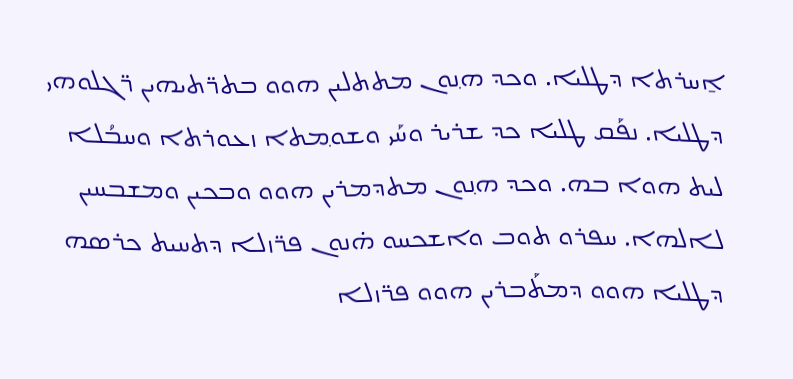ܐ̱ܚܪܬܐ ܕܛܠܝܐ. ܘܟܕ ܗ݂ܢܘܢ ܡܬܬܠܝܢ ܗܘܘ ܒܬܪ̈ܬܝܗܝܢ ܪ̈ܓܠܘܗܝ ܕܛܠܝܐ. ܢܦܰܩ ܛܠܝܐ ܟܕ ܫܪܝܪ ܘܚܰܝ ܘܫܘ݂ܡܬܐ ܙܥܘܪܬܐ ܘܚܒܳܠܐ ܠܝܬ ܗܘܐ ܒܗ. ܘܟܕ ܗ݂ܢܘܢ ܡܬܕܡܪܝܢ ܗܘܘ ܘܒܟܝܢ ܘܡܫܒܚܝܢ ܠܐܠܗܐ. ܚܦܪܘ ܬܘܒ ܘܐܫܟܚܘ ܗ̇ܢܘܢ ܦܪ̈ܙܠܐ ܕܬܚܝܬ ܟܪܣܗ ܕܛܠܝܐ ܗܘܘ ܕܡܬܰܒܪܝܢ ܗܘܘ ܦܪ̈ܙܠܐ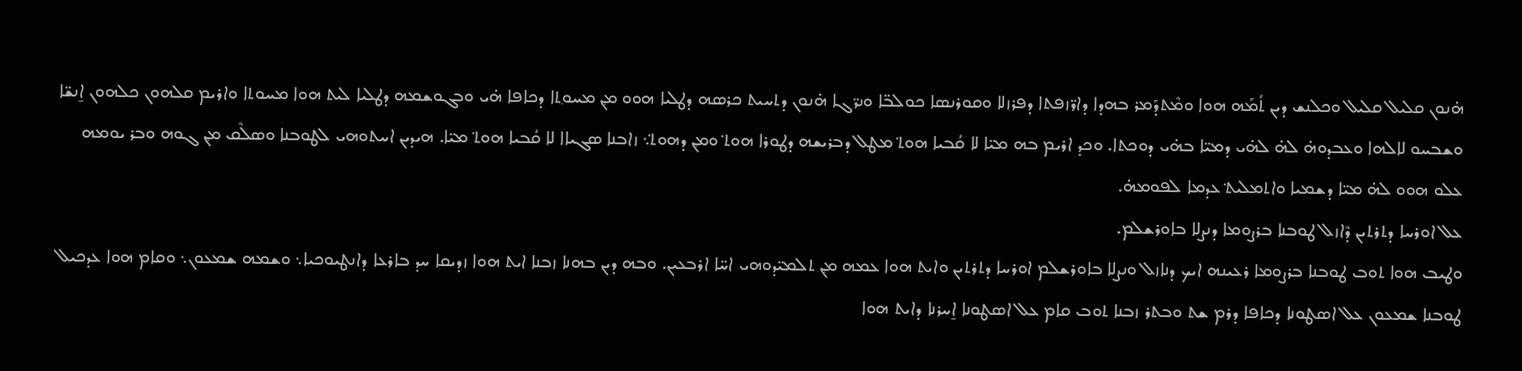ܗ̇ܢܘܢ ܩܠܝܠ ܩܠܝܠ ܘܟܠܢܫ ܕܝܢ ܬܳܡܰܗ ܗܘܐ ܘܡܶܬܕܰܡܪ ܒܗܕܐ ܕܐܪ̈ܙܦܬܐ ܕܦܪܙܠܐ ܘܩܘܪܢܣܐ ܟܘܠܒ̈ܐ ܘܢܪ̈ܓܐ ܗ̇ܢܘܢ ܕܬܚܝܬ ܟܪܣܗ ܕܛܠܝܐ ܗܘܘ ܡ݂ܢ ܡܚܘ݂ܬܐ ܕܟܐܦܐ ܗ̇ܝ ܘܒܓܘܫܡܗ ܕܛܠܝܐ ܠܝܬ ܗܘܐ ܡܚܘܬܐ ܘܐܪܝܡ ܩܠܗܘܢ ܟܠܗܘܢ ܐ̱ܢܫ̈ܐ ܘܫܒܚܘ ܠܐܠܗܐ ܘܥܒܕܘܗ̇ ܠܗ̇ ܠܗ̇ܝ ܕܡܝ̈ܐ ܒܗ̇ܝ ܕܘܟܬܐ. ܘܟܕ ܐܪܝܡ ܒܗ ܡܝ̈ܐ ܠܐ ܩܳܒܝܐ ܗܘܬ݀ ܡܛܠ ܕܒܪܝܫܗ ܕܛܘܪܐ ܗܘܬ݀ ܘܡ݂ܢ ܕܗܘܬ݀܆ ܙܐܒܢܐ ܣܓܝܐܐ ܠܐ ܩܳܒܝܐ ܗܘܬ݀ ܡܝ̈ܐ. ܗܝܕܝܢ ܐܚܬܘܗܝ ܠܛܘܒܢܐ ܘܣܠܶܩ ܡ݂ܢ ܓܘܗ ܘܒܪ ܝܘܡܗ ܥܠܘ ܗܘܘ ܠܗ̇ ܡܝ̈ܐ ܕܫܡܝܐ ܘܐܬܡܠܝܬ݀ ܥܕܡܐ ܠܦܘܡܗ̇.
ܥܠ ܐܘܪܚܐ ܕܬܪܬܝܢ ܕܶܐܙܠ ܛܘܒܢܐ ܒܪܨܘܡܐ ܕܢܨܠܐ ܒܐܘܪܫܠܡ.
ܘܛܝܒ ܗܘܐ ܬܘܒ ܛܘܒܢܐ ܒܪܨܘܡܐ ܪܥܝܢܗ ܐܝܟ ܕܢܐܙܠ ܘܢܨܠܐ ܒܐܘܪܫܠܡ ܐܘܪܚܐ ܕܬܪܬܝܢ ܘܐܝܬ ܗܘܐ ܥܡܗ ܡ݂ܢ ܬܠܡܝ̈ܕܘܗܝ ܐܚ̈ܐ ܐܪܒܥܝܢ. ܘܒܗ ܕܝܢ ܒܗܢܐ ܙܒܢܐ ܐܝܬ ܗܘܐ ܙܕܝܩܐ ܚܕ ܒܐܪܥܐ ܕܐܢܛܝܘܟܝܐ܆ ܘܫܡܗ ܫܡܥܘܢ܆ ܘܩܐܡ ܗܘܐ ܥܕܟܝܠ ܛܘܒܢܐ ܫܡܥܘܢ ܥܠ ܐܣܛܘܢܐ ܕܟܐܦܐ ܕܪܡ ܫܬ ܘܒܬܪ ܙܒܢܐ ܬܘܒ ܩܐܡ ܥܠ ܐܣܛܘܢܐ ܐ̱ܚܪܢܐ ܕܐܝܬ ܗܘܐ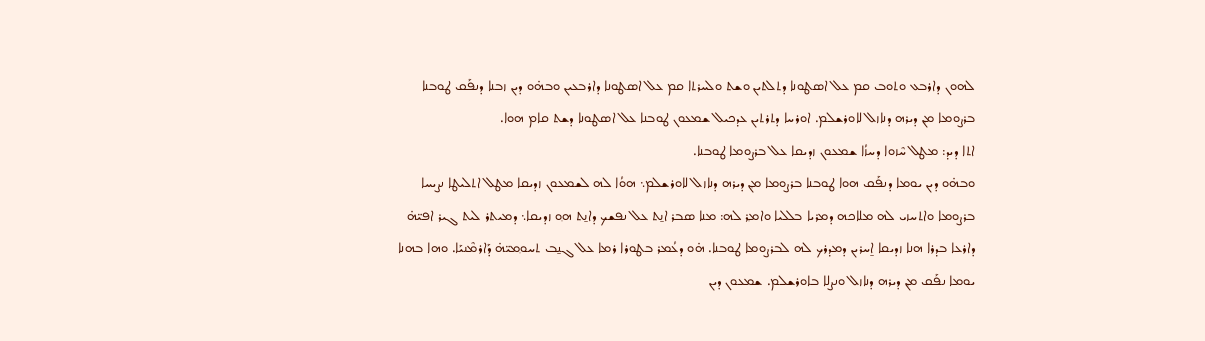ܠܗܘܢ ܕܐܪܒܥ ܘܬܘܒ ܩܡ ܥܠ ܐܣܛܘܢܐ ܕܬܠܬܝܢ ܘܫܬ ܘܠܚܪܬܐ ܩܡ ܥܠ ܐܣܛܘܢܐ ܕܐܪܒܥܝܢ ܘܒܗ̇ܘ ܕܝܢ ܙܒܢܐ ܕܢܦܰܩ ܛܘܒܢܐ ܒܪܨܘܡܐ ܡ݂ܢ ܕܝܪܗ ܕܢܐܙܠ ܠܐܘܪܫܠܡ. ܐܘܪܚܐ ܕܬܪܬܝܢ ܥܕܟܝܠ ܫܡܥܘܢ ܛܘܒܢܐ ܥܠ ܐܣܛܘܢܐ ܕܫܬ ܩܐܡ ܗܘܐ.
ܐܬܐ ܕܝܕ: ܡܛܠ ܚܶܙܘܐ ܕܚܙܳܐ ܫܡܥܘܢ ܙܕܝܩܐ ܥܠ ܒܪܨܘܡܐ ܛܘܒܢܐ.
ܘܒܗ̇ܘ ܕܝܢ ܝܘܡܐ ܕܢܦܰܩ ܗܘܐ ܛܘܒܢܐ ܒܪܨܘܡܐ ܡ݂ܢ ܕܝܪܗ ܕܢܐܙܠ ܠܐܘܪܫܠܡ܆ ܗܘܳܐ ܠܗ ܠܫܡܥܘܢ ܙܕܝܩܐ ܡܛܠ ܐܬܠܝܛܐ ܢܨܝܚܐ ܒܪܨܘܡܐ ܘܐܬܚܙܝ ܠܗ ܡܠܐܟܗ ܕܡܪܝܐ ܒܠܠܝܐ ܘܐܡ݂ܪ ܠܗ: ܡܢܐ ܣܒܪ ܐܢ̱ܬ ܥܠ ܢܦܫܟ ܕܐܢ̱ܬ ܗ݂ܘ ܙܕܝܩܐ܆ ܕܡܝܬܪ ܠܝܬ ܓܝܪ ܐܦܝ̈ܗ̇ ܕܐܪܥܐ ܒܕܪܐ ܗܢܐ ܙܕܝܩܐ ܐ̱ܚܪܝܢ ܕܡܕܪܟ ܠܗ ܠܒܪܨܘܡܐ ܛܘܒܢܐ. ܗ̇ܘ ܕܥܳܡܪ ܒܛܘܪܐ ܪܡܐ ܥܠ ܓܢ̱ܒ ܬܚܘ݂ܡܝ̈ܗ̇ ܕܰܐܪܡܶܢܝܰܐ. ܘܗܐ ܒܗܢܐ ܝܘܡܐ ܢܦܰܩ ܡ݂ܢ ܕܝܪܗ ܕܢܐܙܠ ܘܢܨܠܐ ܒܐܘܪܫܠܡ. ܫܡܥܘܢ ܕܝܢ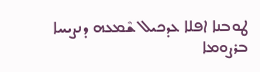ܛܘܒܢܐ ܐܦܠܐ ܥܕܟܝܠ ܫܶܡܥܗ ܕܢܨܝܚܐ ܒܪܨܘܡܐ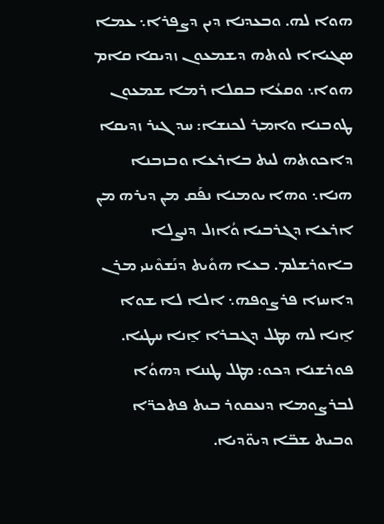ܗܘܐ ܠܗ. ܘܒܥܕܢܐ ܕܝܢ ܕܨܦܪܐ܆ ܥܡܐ ܣܓܝܐܐ ܠܘܬܗ ܕܫܡܥܘܢ ܙܕܝܩܐ ܩܐܡ ܗܘܐ܆ ܘܩܥܳܐ ܒܩܠܐ ܪܡܐ ܫܡܥܘܢ ܛܘܒܢܐ ܘܐܡ݂ܪ ܠܟܢܫܐ: ܚܕ ܓܝܪ ܙܕܝܩܐ ܕܐܟܘܬܗ ܠܝܬ ܒܐܪܥܐ ܘܒܙܒܢܐ ܗܢܐ܆ ܘܗܐ ܝܘܡܢܐ ܢܦܰܩ ܡ݂ܢ ܕܝܪܗ ܡ݂ܢ ܐܪܥܐ ܕܓܪܒܝܐ ܘܳܐܙܠ ܕܢܨܠܐ ܒܐܘܪܫܠܡ. ܒܥܐ ܗܘܺܝܬ ܕܢܰܫܘܶܝܢܝ ܡܪܢ ܕܐܚܙܐ ܦܪܨܘܦܗ܆ ܐܠܐ ܠܐ ܫܘܐ ܐ̱ܢܐ ܠܗ ܡܛܠ ܕܓܒܪܐ ܐ̱ܢܐ ܚܛܝܐ.
ܦܘܪܫܢܐ ܕܟܘ: ܡܛܠ ܛܢܢܐ ܕܗܘܳܐ ܠܒܪܨܘܡܐ ܕܢܥܩܘܪ ܒܝܬ ܦܬܟܪ̈ܐ ܘܒܝܬ ܫܒ̈ܐ ܕܝܘ̈ܕܝܐ.